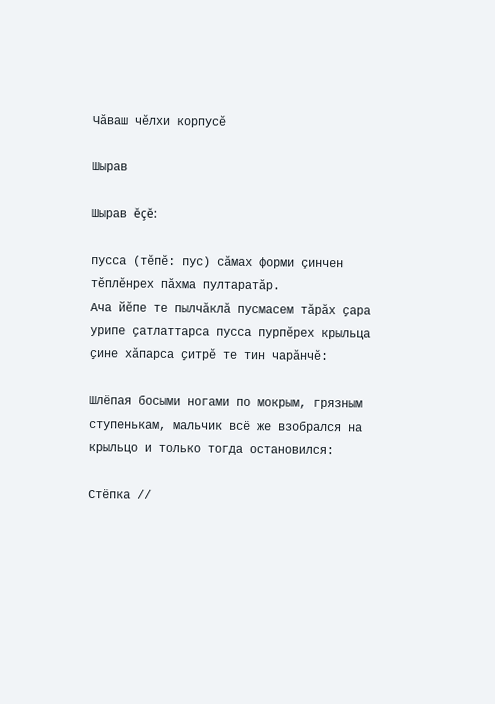Чӑваш чӗлхи корпусӗ

Шырав

Шырав ĕçĕ:

пусса (тĕпĕ: пус) сăмах форми çинчен тĕплĕнрех пăхма пултаратăр.
Ача йӗпе те пылчӑклӑ пусмасем тӑрӑх ҫара урипе ҫатлаттарса пусса пурпӗрех крыльца ҫине хӑпарса ҫитрӗ те тин чарӑнчӗ:

Шлёпая босыми ногами по мокрым, грязным ступенькам, мальчик всё же взобрался на крыльцо и только тогда остановился:

Стёпка //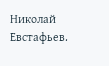Николай Евстафьев.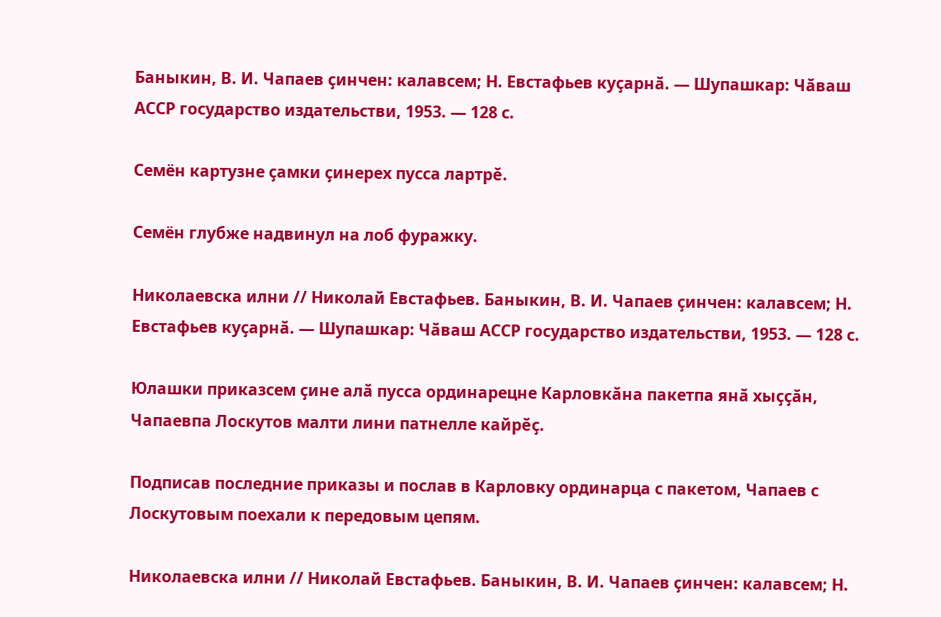Баныкин, В. И. Чапаев ҫинчен: калавсем; Н. Евстафьев куҫарнӑ. — Шупашкар: Чӑваш АССР государство издательстви, 1953. — 128 с.

Семён картузне ҫамки ҫинерех пусса лартрӗ.

Семён глубже надвинул на лоб фуражку.

Николаевска илни // Николай Евстафьев. Баныкин, В. И. Чапаев ҫинчен: калавсем; Н. Евстафьев куҫарнӑ. — Шупашкар: Чӑваш АССР государство издательстви, 1953. — 128 с.

Юлашки приказсем ҫине алӑ пусса ординарецне Карловкӑна пакетпа янӑ хыҫҫӑн, Чапаевпа Лоскутов малти лини патнелле кайрӗҫ.

Подписав последние приказы и послав в Карловку ординарца с пакетом, Чапаев с Лоскутовым поехали к передовым цепям.

Николаевска илни // Николай Евстафьев. Баныкин, В. И. Чапаев ҫинчен: калавсем; Н.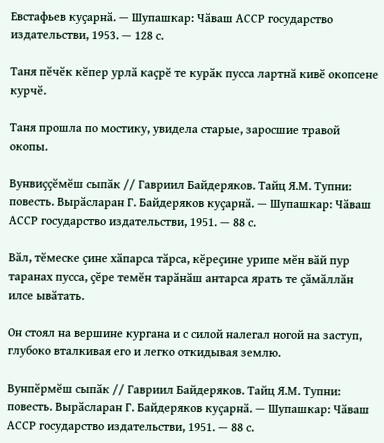Евстафьев куҫарнӑ. — Шупашкар: Чӑваш АССР государство издательстви, 1953. — 128 с.

Таня пӗчӗк кӗпер урлӑ каҫрӗ те курӑк пусса лартнӑ кивӗ окопсене курчӗ.

Таня прошла по мостику, увидела старые, заросшие травой окопы.

Вунвиҫҫӗмӗш сыпӑк // Гавриил Байдеряков. Тайц Я.М. Тупни: повесть. Вырӑсларан Г. Байдеряков куҫарнӑ. — Шупашкар: Чӑваш АССР государство издательстви, 1951. — 88 с.

Вӑл, тӗмеске ҫине хӑпарса тӑрса, кӗреҫине урипе мӗн вӑй пур таранах пусса, ҫӗре темӗн тарӑнӑш антарса ярать те ҫӑмӑллӑн илсе ывӑтать.

Он стоял на вершине кургана и с силой налегал ногой на заступ, глубоко вталкивая его и легко откидывая землю.

Вунпӗрмӗш сыпӑк // Гавриил Байдеряков. Тайц Я.М. Тупни: повесть. Вырӑсларан Г. Байдеряков куҫарнӑ. — Шупашкар: Чӑваш АССР государство издательстви, 1951. — 88 с.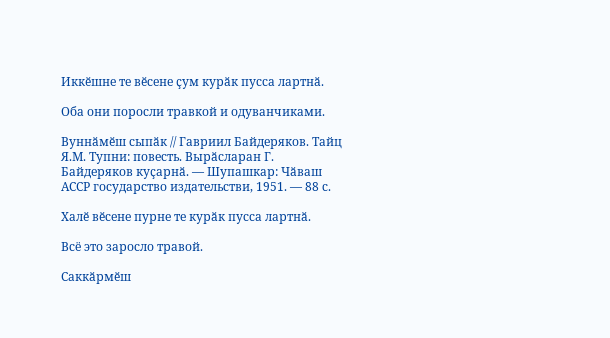Иккӗшне те вӗсене ҫум курӑк пусса лартнӑ.

Оба они поросли травкой и одуванчиками.

Вуннӑмӗш сыпӑк // Гавриил Байдеряков. Тайц Я.М. Тупни: повесть. Вырӑсларан Г. Байдеряков куҫарнӑ. — Шупашкар: Чӑваш АССР государство издательстви, 1951. — 88 с.

Халӗ вӗсене пурне те курӑк пусса лартнӑ.

Всё это заросло травой.

Саккӑрмӗш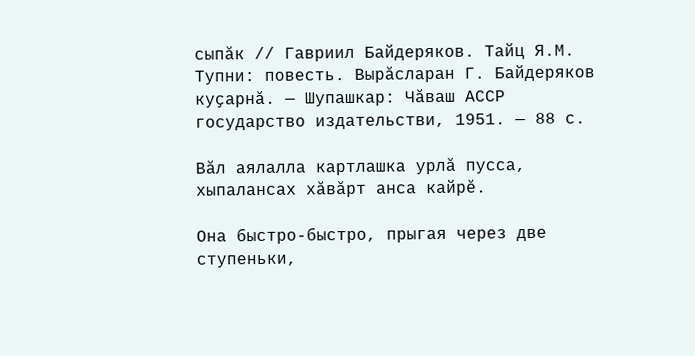сыпӑк // Гавриил Байдеряков. Тайц Я.М. Тупни: повесть. Вырӑсларан Г. Байдеряков куҫарнӑ. — Шупашкар: Чӑваш АССР государство издательстви, 1951. — 88 с.

Вӑл аялалла картлашка урлӑ пусса, хыпалансах хӑвӑрт анса кайрӗ.

Она быстро-быстро, прыгая через две ступеньки,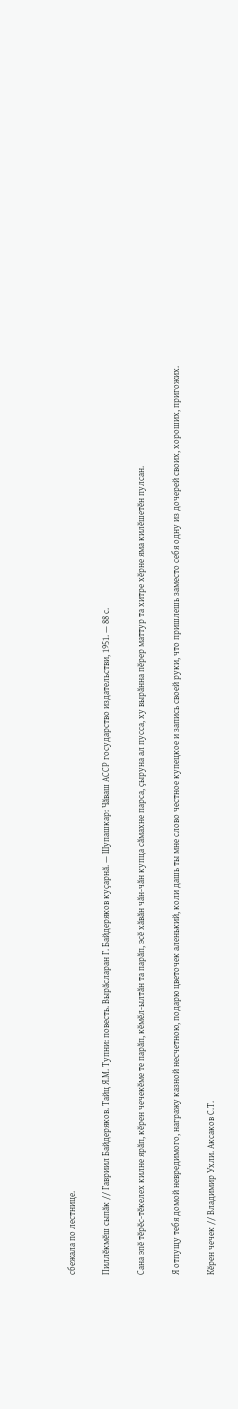сбежала по лестнице.

Пиллӗкмӗш сыпӑк // Гавриил Байдеряков. Тайц Я.М. Тупни: повесть. Вырӑсларан Г. Байдеряков куҫарнӑ. — Шупашкар: Чӑваш АССР государство издательстви, 1951. — 88 с.

Сана эпӗ тӗрӗс-тӗкелех килне ярӑп, кӗрен чечекӗме те парӑп, кӗмӗл-ылтӑн та парӑп, эсӗ хӑвӑн чӑн-чӑн купца сӑмахне парса, ҫыруна ал пусса, ху вырӑнна пӗрер маттур та хитре хӗрне яма килӗшетӗн пулсан.

Я отпущу тебя домой невредимого, награжу казной несчетною, подарю цветочек аленький, коли дашь ты мне слово честное купецкое и запись своей руки, что пришлешь заместо себя одну из дочерей своих, хороших, пригожих.

Кӗрен чечек // Владимир Ухли. Аксаков С.Т.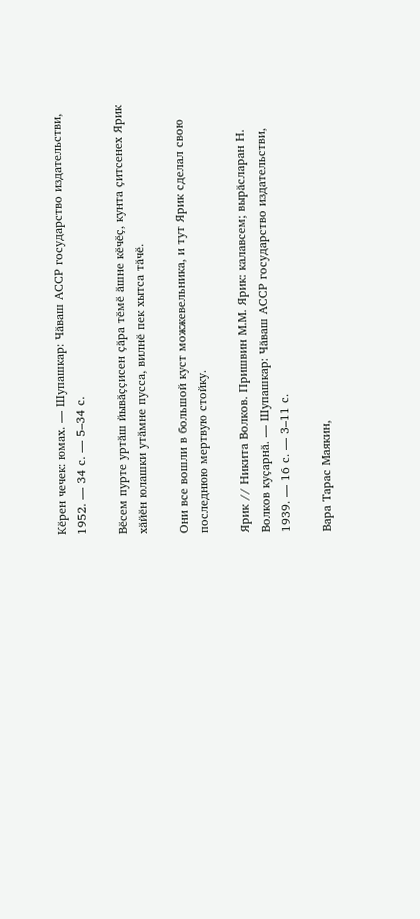Кӗрен чечек: юмах. — Шупашкар: Чӑваш АССР государство издательстви, 1952. — 34 с. — 5–34 с.

Вӗсем пурте уртӑш йывӑҫҫисен ҫӑра тӗмӗ ӑшне кӗчӗҫ, кунта ҫитсенех Ярик хӑйӗн юлашки утӑмне пусса, вилнӗ пек хытса тӑчӗ.

Они все вошли в большой куст можжевельника, и тут Ярик сделал свою последнюю мертвую стойку.

Ярик // Никита Волков. Пришвин М.М. Ярик: калавсем; вырӑсларан Н. Волков куҫарнӑ. — Шупашкар: Чӑваш АССР государство издательстви, 1939. — 16 с. — 3–11 с.

Вара Тарас Маякин,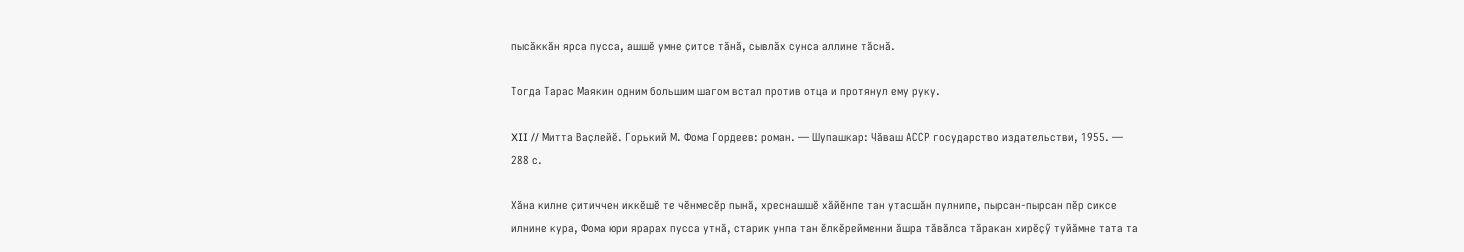пысӑккӑн ярса пусса, ашшӗ умне ҫитсе тӑнӑ, сывлӑх сунса аллине тӑснӑ.

Тогда Тарас Маякин одним большим шагом встал против отца и протянул ему руку.

XII // Митта Ваҫлейӗ. Горький М. Фома Гордеев: роман. — Шупашкар: Чӑваш АССР государство издательстви, 1955. — 288 с.

Хӑна килне ҫитиччен иккӗшӗ те чӗнмесӗр пынӑ, хреснашшӗ хӑйӗнпе тан утасшӑн пулнипе, пырсан-пырсан пӗр сиксе илнине кура, Фома юри ярарах пусса утнӑ, старик унпа тан ӗлкӗрейменни ӑшра тӑвӑлса тӑракан хирӗҫӳ туйӑмне тата та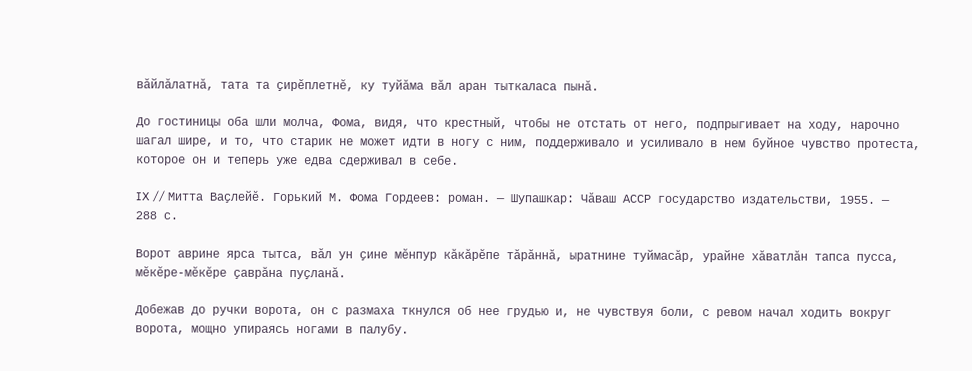вӑйлӑлатнӑ, тата та ҫирӗплетнӗ, ку туйӑма вӑл аран тыткаласа пынӑ.

До гостиницы оба шли молча, Фома, видя, что крестный, чтобы не отстать от него, подпрыгивает на ходу, нарочно шагал шире, и то, что старик не может идти в ногу с ним, поддерживало и усиливало в нем буйное чувство протеста, которое он и теперь уже едва сдерживал в себе.

IX // Митта Ваҫлейӗ. Горький М. Фома Гордеев: роман. — Шупашкар: Чӑваш АССР государство издательстви, 1955. — 288 с.

Ворот аврине ярса тытса, вӑл ун ҫине мӗнпур кӑкӑрӗпе тӑрӑннӑ, ыратнине туймасӑр, урайне хӑватлӑн тапса пусса, мӗкӗре-мӗкӗре ҫаврӑна пуҫланӑ.

Добежав до ручки ворота, он с размаха ткнулся об нее грудью и, не чувствуя боли, с ревом начал ходить вокруг ворота, мощно упираясь ногами в палубу.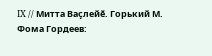IX // Митта Ваҫлейӗ. Горький М. Фома Гордеев: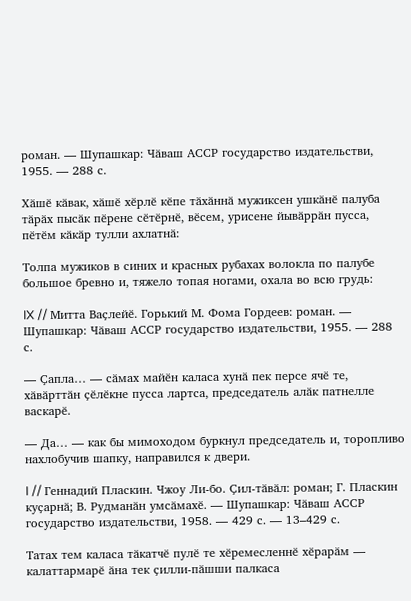роман. — Шупашкар: Чӑваш АССР государство издательстви, 1955. — 288 с.

Хӑшӗ кӑвак, хӑшӗ хӗрлӗ кӗпе тӑхӑннӑ мужиксен ушкӑнӗ палуба тӑрӑх пысӑк пӗрене сӗтӗрнӗ, вӗсем, урисене йывӑррӑн пусса, пӗтӗм кӑкӑр тулли ахлатнӑ:

Толпа мужиков в синих и красных рубахах волокла по палубе большое бревно и, тяжело топая ногами, охала во всю грудь:

IX // Митта Ваҫлейӗ. Горький М. Фома Гордеев: роман. — Шупашкар: Чӑваш АССР государство издательстви, 1955. — 288 с.

— Ҫапла… — сӑмах майӗн каласа хунӑ пек персе ячӗ те, хӑвӑрттӑн ҫӗлӗкне пусса лартса, председатель алӑк патнелле васкарӗ.

— Да… — как бы мимоходом буркнул председатель и, торопливо нахлобучив шапку, направился к двери.

I // Геннадий Пласкин. Чжоу Ли-бо. Ҫил-тӑвӑл: роман; Г. Пласкин куҫарнӑ; В. Рудманӑн умсӑмахӗ. — Шупашкар: Чӑваш АССР государство издательстви, 1958. — 429 с. — 13–429 с.

Татах тем каласа тӑкатчӗ пулӗ те хӗремесленнӗ хӗрарӑм — калаттармарӗ ӑна тек ҫилли-пӑшши палкаса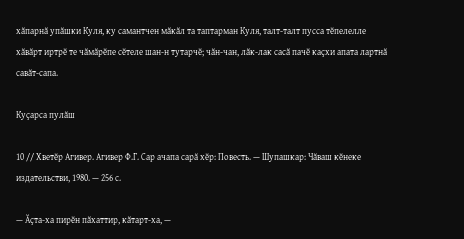хӑпарнӑ упӑшки Куля, ку самантчен мӑкӑл та таптарман Куля, талт-талт пусса тӗпелелле хӑвӑрт иртрӗ те чӑмӑрӗпе сӗтеле шан-н тутарчӗ; чӑн-чан, лӑк-лак сасӑ пачӗ каҫхи апата лартнӑ савӑт-сапа.

Куҫарса пулӑш

10 // Хветӗр Агивер. Агивер Ф.Г. Сар ачапа сарӑ хӗр: Повесть. — Шупашкар: Чӑваш кӗнеке издательстви, 1980. — 256 с.

— Ӑҫта-ха пирӗн пӑхаттир, кӑтарт-ха, —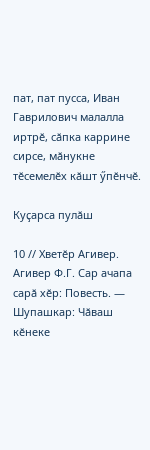пат, пат пусса, Иван Гаврилович малалла иртрӗ, сӑпка каррине сирсе, мӑнукне тӗсемелӗх кӑшт ӳпӗнчӗ.

Куҫарса пулӑш

10 // Хветӗр Агивер. Агивер Ф.Г. Сар ачапа сарӑ хӗр: Повесть. — Шупашкар: Чӑваш кӗнеке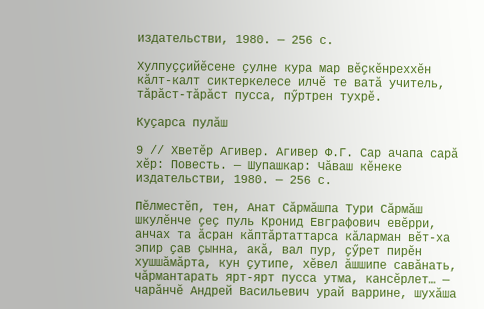издательстви, 1980. — 256 с.

Хулпуҫҫийӗсене ҫулне кура мар вӗҫкӗнреххӗн кӑлт-калт сиктеркелесе илчӗ те ватӑ учитель, тӑрӑст-тӑрӑст пусса, пӳртрен тухрӗ.

Куҫарса пулӑш

9 // Хветӗр Агивер. Агивер Ф.Г. Сар ачапа сарӑ хӗр: Повесть. — Шупашкар: Чӑваш кӗнеке издательстви, 1980. — 256 с.

Пӗлместӗп, тен, Анат Сӑрмӑшпа Тури Сӑрмӑш шкулӗнче ҫеҫ пуль Кронид Евграфович евӗрри, анчах та ӑсран кӑптӑртаттарса кӑларман вӗт-ха эпир ҫав ҫынна, акӑ, вал пур, ҫӳрет пирӗн хушшӑмӑрта, кун ҫутипе, хӗвел ӑшшипе савӑнать, чӑрмантарать ярт-ярт пусса утма, кансӗрлет… — чарӑнчӗ Андрей Васильевич урай варрине, шухӑша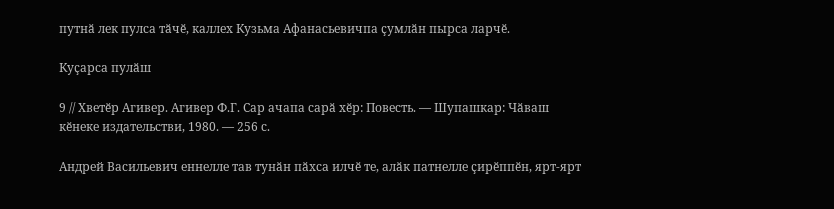путнӑ лек пулса тӑчӗ, каллех Кузьма Афанасьевичпа ҫумлӑн пырса ларчӗ.

Куҫарса пулӑш

9 // Хветӗр Агивер. Агивер Ф.Г. Сар ачапа сарӑ хӗр: Повесть. — Шупашкар: Чӑваш кӗнеке издательстви, 1980. — 256 с.

Андрей Васильевич еннелле тав тунӑн пӑхса илчӗ те, алӑк патнелле ҫирӗппӗн, ярт-ярт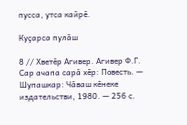пусса, утса кайрӗ.

Куҫарса пулӑш

8 // Хветӗр Агивер. Агивер Ф.Г. Сар ачапа сарӑ хӗр: Повесть. — Шупашкар: Чӑваш кӗнеке издательстви, 1980. — 256 с.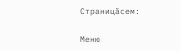Страницăсем:

Меню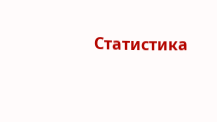Статистика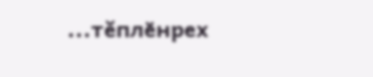...тĕплӗнрех